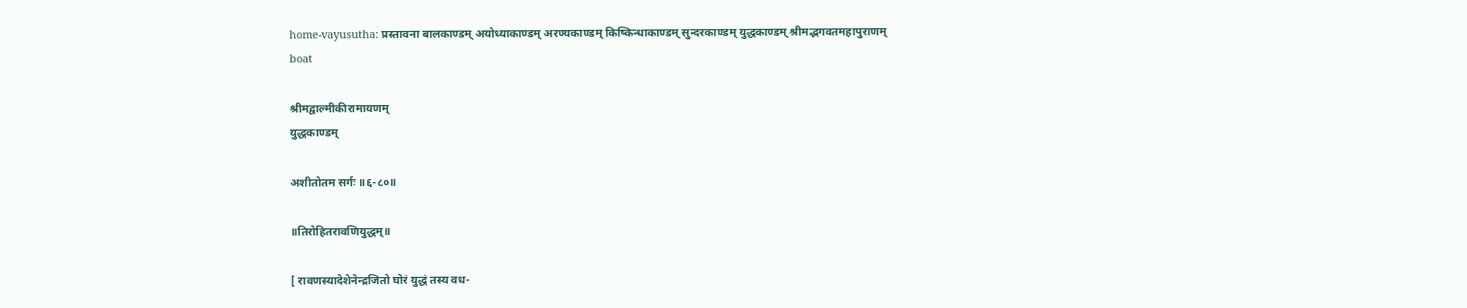home-vayusutha: प्रस्तावना बालकाण्डम् अयोध्याकाण्डम् अरण्यकाण्डम् किष्किन्धाकाण्डम् सुन्दरकाण्डम् युद्धकाण्डम् श्रीमद्भगवतमहापुराणम्
boat

श्रीमद्वाल्मीकीरामायणम्
युद्धकाण्डम्

अशीतोतम सर्गः ॥६-८०॥

॥तिरोहितरावणियुद्धम्॥

[ रावणस्यादेशेनेन्द्रजितो घोरं युद्धं तस्य वध-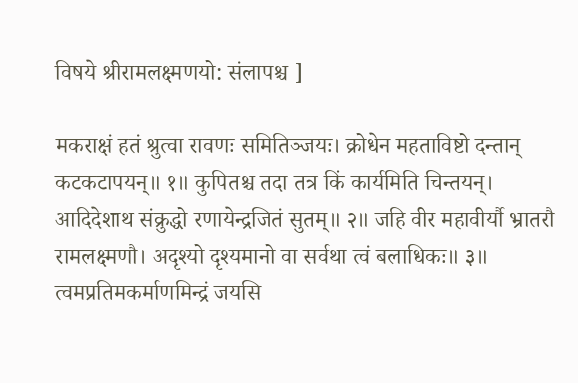विषये श्रीरामलक्ष्मणयो: संलापश्च ]

मकराक्षं हतं श्रुत्वा रावणः समितिञ्जयः। क्रोधेन महताविष्टो दन्तान् कटकटापयन्॥ १॥ कुपितश्च तदा तत्र किं कार्यमिति चिन्तयन्। आदिदेशाथ संक्रुद्धो रणायेन्द्रजितं सुतम्॥ २॥ जहि वीर महावीर्यौ भ्रातरौ रामलक्ष्मणौ। अदृश्यो दृश्यमानो वा सर्वथा त्वं बलाधिकः॥ ३॥ त्वमप्रतिमकर्माणमिन्द्रं जयसि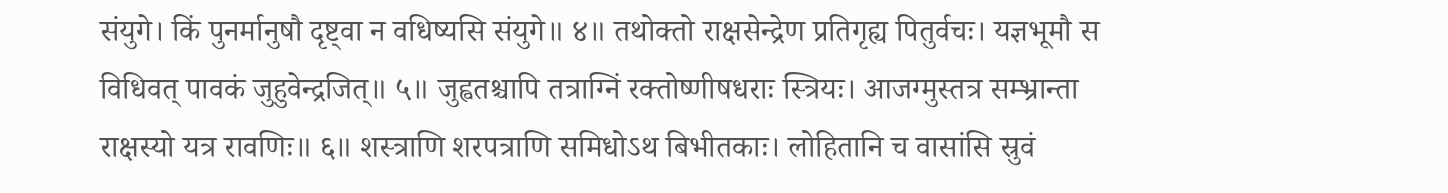संयुगे। किं पुनर्मानुषौ दृष्ट्वा न वधिष्यसि संयुगे॥ ४॥ तथोक्तो राक्षसेन्द्रेण प्रतिगृह्य पितुर्वचः। यज्ञभूमौ स विधिवत् पावकं जुहुवेन्द्रजित्॥ ५॥ जुह्वतश्चापि तत्राग्निं रक्तोष्णीषधराः स्त्रियः। आजग्मुस्तत्र सम्भ्रान्ता राक्षस्यो यत्र रावणिः॥ ६॥ शस्त्राणि शरपत्राणि समिधोऽथ बिभीतकाः। लोहितानि च वासांसि स्रुवं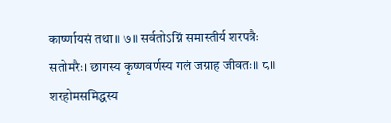कार्ष्णायसं तथा॥ ७॥ सर्वतोऽग्निं समास्तीर्य शरपत्रैः सतोमरैः। छागस्य कृष्णवर्णस्य गलं जग्राह जीवतः॥ ८॥ शरहोमसमिद्धस्य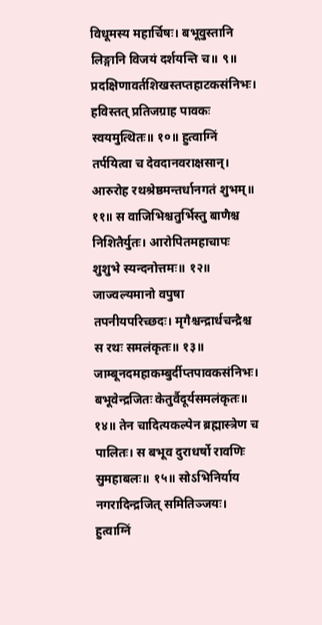विधूमस्य महार्चिषः। बभूवुस्तानि लिङ्गानि विजयं दर्शयन्ति च॥ ९॥ प्रदक्षिणावर्तशिखस्तप्तहाटकसंनिभः। हविस्तत् प्रतिजग्राह पावकः स्वयमुत्थितः॥ १०॥ हुत्वाग्निं तर्पयित्वा च देवदानवराक्षसान्। आरुरोह रथश्रेष्ठमन्तर्धानगतं शुभम्॥ ११॥ स वाजिभिश्चतुर्भिस्तु बाणैश्च निशितैर्युतः। आरोपितमहाचापः शुशुभे स्यन्दनोत्तमः॥ १२॥ जाज्वल्यमानो वपुषा तपनीयपरिच्छदः। मृगैश्चन्द्रार्धचन्द्रैश्च स रथः समलंकृतः॥ १३॥ जाम्बूनदमहाकम्बुर्दीप्तपावकसंनिभः। बभूवेन्द्रजितः केतुर्वैदूर्यसमलंकृतः॥ १४॥ तेन चादित्यकल्पेन ब्रह्मास्त्रेण च पालितः। स बभूव दुराधर्षो रावणिः सुमहाबलः॥ १५॥ सोऽभिनिर्याय नगरादिन्द्रजित् समितिञ्जयः। हुत्वाग्निं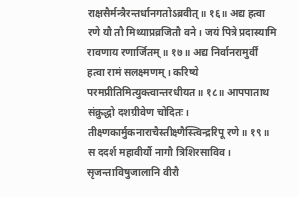राक्षसैर्मन्त्रैरन्तर्धानगतोऽब्रवीत्॥ १६॥ अद्य हत्वा रणे यौ तौ मिथ्याप्रव्रजितौ वने। जयं पित्रे प्रदास्यामि रावणाय रणार्जितम्॥ १७॥ अद्य निर्वानरामुर्वीं हत्वा रामं सलक्ष्मणम्। करिष्ये परमप्रीतिमित्युक्त्वान्तरधीयत॥ १८॥ आपपाताथ संक्रुद्धो दशग्रीवेण चोदितः। तीक्ष्णकार्मुकनाराचैस्तीक्ष्णैस्त्विन्द्ररिपू रणे॥ १९॥ स ददर्श महावीर्यौ नागौ त्रिशिरसाविव। सृजन्ताविषुजालानि वीरौ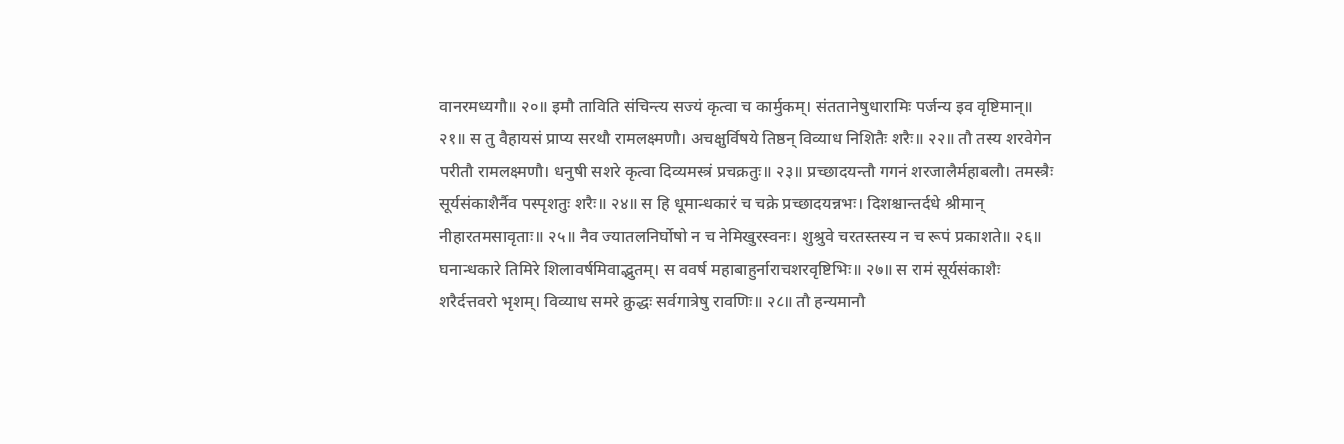वानरमध्यगौ॥ २०॥ इमौ ताविति संचिन्त्य सज्यं कृत्वा च कार्मुकम्। संततानेषुधारामिः पर्जन्य इव वृष्टिमान्॥ २१॥ स तु वैहायसं प्राप्य सरथौ रामलक्ष्मणौ। अचक्षुर्विषये तिष्ठन् विव्याध निशितैः शरैः॥ २२॥ तौ तस्य शरवेगेन परीतौ रामलक्ष्मणौ। धनुषी सशरे कृत्वा दिव्यमस्त्रं प्रचक्रतुः॥ २३॥ प्रच्छादयन्तौ गगनं शरजालैर्महाबलौ। तमस्त्रैः सूर्यसंकाशैर्नैव पस्पृशतुः शरैः॥ २४॥ स हि धूमान्धकारं च चक्रे प्रच्छादयन्नभः। दिशश्चान्तर्दधे श्रीमान् नीहारतमसावृताः॥ २५॥ नैव ज्यातलनिर्घोषो न च नेमिखुरस्वनः। शुश्रुवे चरतस्तस्य न च रूपं प्रकाशते॥ २६॥ घनान्धकारे तिमिरे शिलावर्षमिवाद्भुतम्। स ववर्ष महाबाहुर्नाराचशरवृष्टिभिः॥ २७॥ स रामं सूर्यसंकाशैः शरैर्दत्तवरो भृशम्। विव्याध समरे क्रुद्धः सर्वगात्रेषु रावणिः॥ २८॥ तौ हन्यमानौ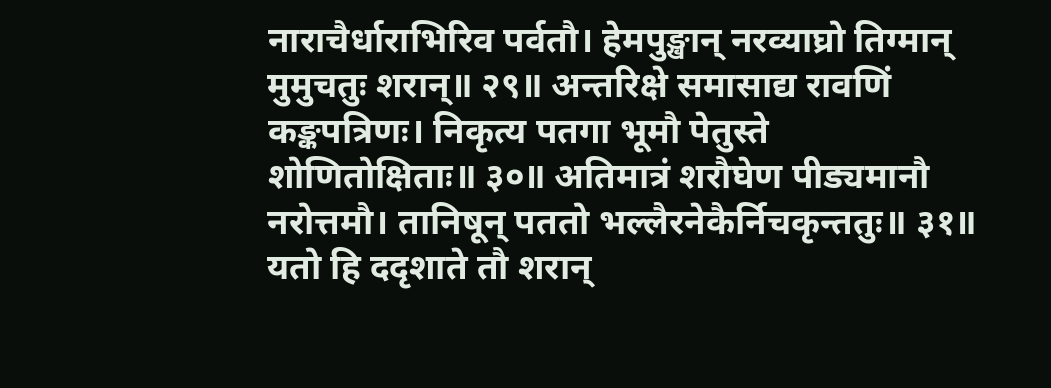नाराचैर्धाराभिरिव पर्वतौ। हेमपुङ्खान् नरव्याघ्रो तिग्मान् मुमुचतुः शरान्॥ २९॥ अन्तरिक्षे समासाद्य रावणिं कङ्कपत्रिणः। निकृत्य पतगा भूमौ पेतुस्ते शोणितोक्षिताः॥ ३०॥ अतिमात्रं शरौघेण पीड्यमानौ नरोत्तमौ। तानिषून् पततो भल्लैरनेकैर्निचकृन्ततुः॥ ३१॥ यतो हि ददृशाते तौ शरान्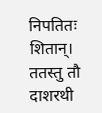निपतितः शितान्। ततस्तु तौ दाशरथी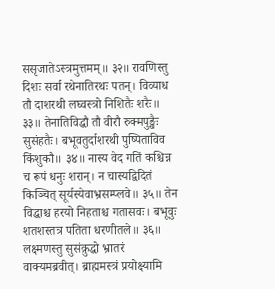ससृजातेऽस्त्रमुत्तमम्॥ ३२॥ रावणिस्तु दिशः सर्वा रथेनातिरथः पतन्। विव्याध तौ दाशरथी लघ्वस्त्रो निशितैः शरैः॥ ३३॥ तेनातिविद्धौ तौ वीरौ रुक्मपुङ्खैः सुसंहतैः। बभूवतुर्दाशरथी पुष्पिताविव किंशुकौ॥ ३४॥ नास्य वेद गतिं कश्चिन्न च रूपं धनुः शरान्। न चास्यद्विदितं किञ्चित् सूर्यस्येवाभ्रसम्प्लवे॥ ३५॥ तेन विद्धाश्च हरयो निहताश्च गतासवः। बभूवुः शतशस्तत्र पतिता धरणीतले॥ ३६॥ लक्ष्मणस्तु सुसंक्रुद्धो भ्रातरं वाक्यमब्रवीत्। ब्राह्ममस्त्रं प्रयोक्ष्यामि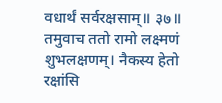वधार्थं सर्वरक्षसाम्॥ ३७॥ तमुवाच ततो रामो लक्ष्मणं शुभलक्षणम्। नैकस्य हेतो रक्षांसि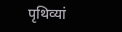पृथिव्यां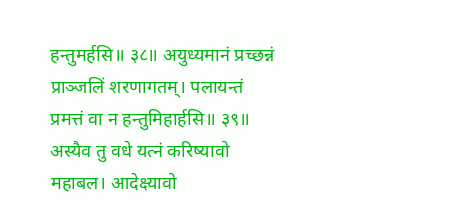हन्तुमर्हसि॥ ३८॥ अयुध्यमानं प्रच्छन्नं प्राञ्जलिं शरणागतम्। पलायन्तं प्रमत्तं वा न हन्तुमिहार्हसि॥ ३९॥ अस्यैव तु वधे यत्नं करिष्यावो महाबल। आदेक्ष्यावो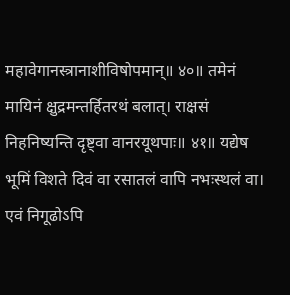महावेगानस्त्रानाशीविषोपमान्॥ ४०॥ तमेनं मायिनं क्षुद्रमन्तर्हितरथं बलात्। राक्षसं निहनिष्यन्ति दृष्ट्वा वानरयूथपाः॥ ४१॥ यद्येष भूमिं विशते दिवं वा रसातलं वापि नभःस्थलं वा। एवं निगूढोऽपि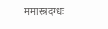ममास्त्रदग्धः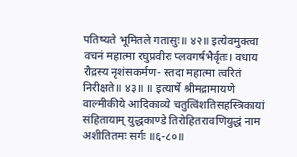पतिष्यते भूमितले गतासुः॥ ४२॥ इत्येवमुक्त्वा वचनं महात्मा रघुप्रवीरः प्लवगर्षभैर्वृतः। वधाय रौद्रस्य नृशंसकर्मण- स्तदा महात्मा त्वरितं निरीक्षते॥ ४३॥ ॥ इत्यार्षे श्रीमद्रामायणे वाल्मीकीये आदिकाव्ये चतुत्विंशतिसहस्त्रिकायां संहितायाम् युद्धकाण्डे तिरोहितरावणियुद्धं नाम अशीतितमः सर्गः ॥६-८०॥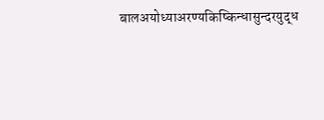बालअयोध्याअरण्यकिष्किन्धासुन्दरयुद्ध